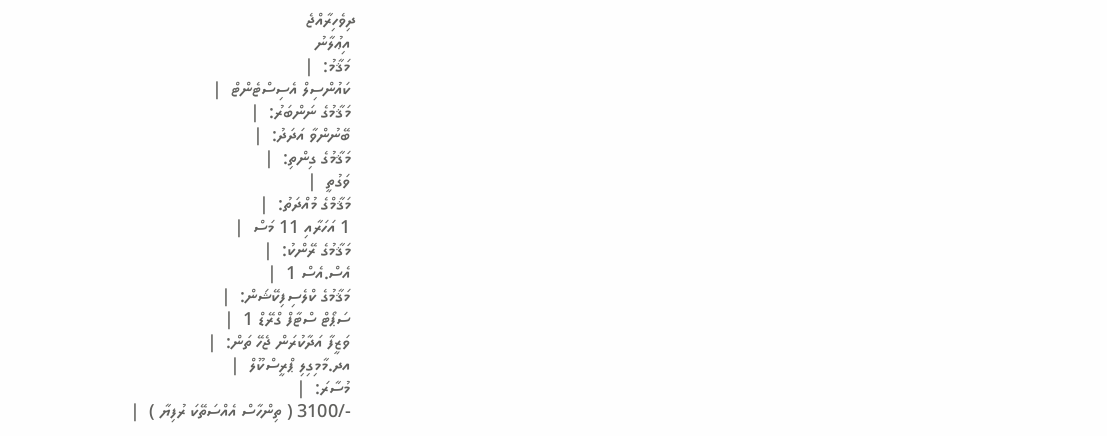ދިވެހިރާއްޖެ
 އިޢުލާނު
 މަޤާމު:  |
 ކައުންސިލް އެސިސްޓެންޓް  |
 މަޤާމުގެ ނަންބަރު:  |
 ބޭނުންވާ އަދަދު:  |
 މަޤާމުގެ ގިންތި:  |
 ވަގުތީ  |
 މަޤާމްގެ މުއްދަތު:  |
 1 އަހަރާއި 11 މަސް  |
 މަޤާމުގެ ރޭންކު:  |
 އެސް.އެސް 1  |
 މަޤާމުގެ ކްލެސިފިކޭޝަން:  |
 ސަޕޯޓް ސްޓާފް ގްރޭޑް 1  |
 ވަޒީފާ އަދާކުރަން ޖެހޭ ތަން:  |
 އދ.މާމިގިލި ޕްރީސްކޫލް  |
 މުސާރަ:  |
 -/3100 ( ތިންހާސް އެއްސަތޭކަ ރުފިޔާ )  |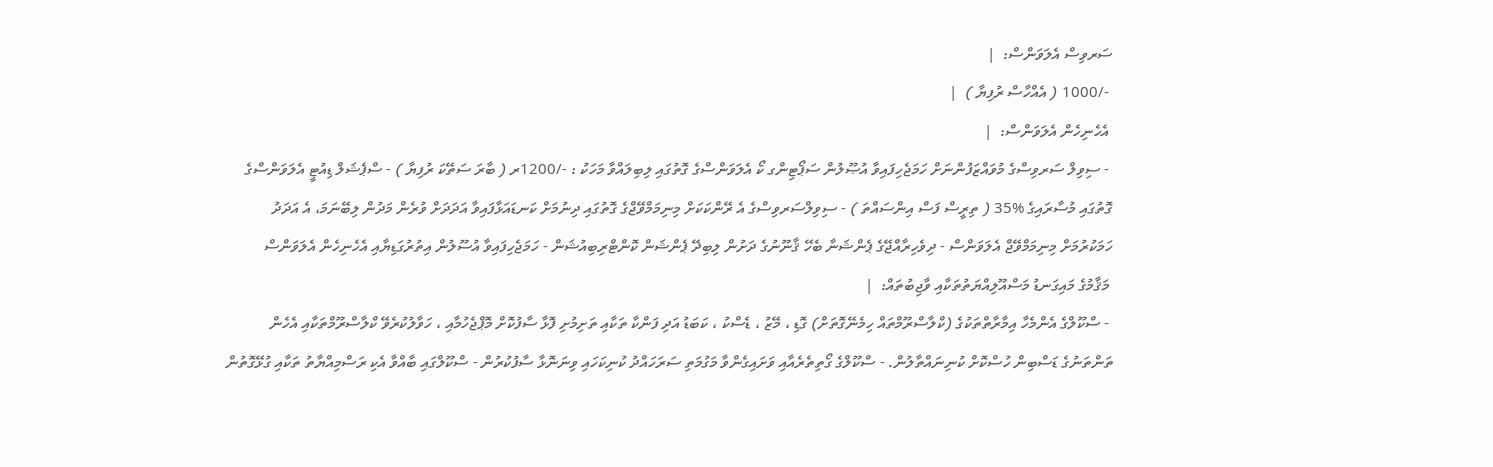ސަރވިސް އެލަވަންސް:  |
 -/1000 ( އެއްހާސް ރުފިޔާ )  |
 އެހެނިހެން އެލަވަންސް:  |
 - ސިވިލް ސަރވިސްގެ މުވައްޒަފުންނަށް ހަމަޖެހިފައިވާ އުޞޫލުން ސަޕޯޓިންގ ކޯ އެލަވަންސްގެ ގޮތުގައި ލިބިލައްވާ މަހަކު : -/1200ރ ( ބާރަ ސަތޭކަ ރުފިޔާ ) - ސްޕެޝަލް ޑިއުޓީ އެލަވަންސްގެ ގޮތުގައި މުސާރައިގެ %35 ( ތިރީސް ފަސް އިންސައްތަ ) - ސިވިލްސަރވިސްގެ އެ ރޭންކަކަށް މިނިމަމްވޭޖްގެ ގޮތުގައި ދިނުމަށް ކަނޑައަޅާފައިވާ އަދަދަށް ވުރެން މަދުން ލިބޭނަމަ، އެ އަދަދު ހަމަކުރުމަށް މިނިމަމްވޭޖް އެލަވަންސް - ދިވެހިރާއްޖޭގެ ޕެންޝަނާ ބެހޭ ޤާނޫނުގެ ދަށުން ލިބިދޭ ޕެންޝަން ކޮންޓްރިބިއުޝަން - ހަމަޖެހިފައިވާ އުސޫލުން އިތުރުގަޑިޔާއި އެހެނިހެން އެލަވަންސް
 މަޤާމުގެ މައިގަނޑު މަސްއޫލިއްޔަތުތަކާއި ވާޖިބުތައް:  |
 - ސްކޫލްގެ އެންމެހާ އިމާރާތްތަކުގެ (ކްލާސްރޫމްތައް ހިމެނޭގޮތަށް) ގޮޑި ، މޭޒު ، ޑެސްކު ، ކަބަޑު އަދި ފަންކާ ތަކާއި ތަށިމުށި ފޮޅާ ސާފުކޮށް މޮޕްޖެހުމާއި ، ހަވާލުކުރެވޭ ކްލާސްރޫމްތަކާއި އެހެން ތަންތަނުގެ ޑަސްބިން ހުސްކޮށް ކުނިނައްތާލުން. - ސްކޫލްގެ ގޯތިތެރެއާއި ވަށައިގެންވާ މަގުމަތި ސަރަހައްދު ކުނިކަހައި ވިނަނޮޅާ ސާފުކުރުން - ސްކޫލްގައި ބާއްވާ އެކި ރަސްމިއްޔާތު ތަކާއި ގުޅޭގޮތުން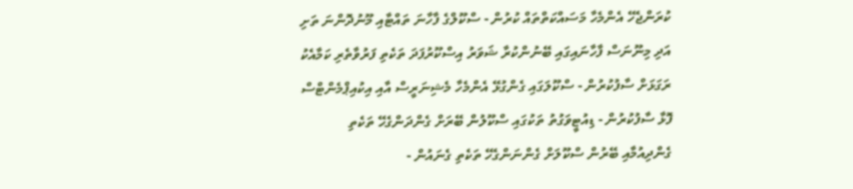ކުރަންޖެހޭ އެންމެހާ މަސައްކަތްތައް ކުރުން - ސްކޫލްގެ ފާހާނަ ތައްޓާއި މޫނުދޮންނަ ތަށި އަދި މިނޫނަސް ފާހާނައިގައި ބޭނުންކުރާ ޝަވަރު އިސްކޫރުފަދަ ތަކެތި ފަރުވާތެރި ކަމާއެކު ރަގަޅަށް ސާފުކުރުން - ސްކޫލަގައި ގެންގުޅޭ އެންމެހާ މެޝިނަރީސް އާއި އިކުއިޕްމެންޓްސް ފޮޅާ ސާފުކުރުން - ޑިއުޓީވަގުތު ތަކުގައި ސްކޫލުން ބޭރަށް ގެންދަންގެހޭ ތަކެތި ގެންދިއުމާއި ބޭރުން ސްކޫލަށް ގެންނަންގެހޭ ތަކެތި ގެނައުން -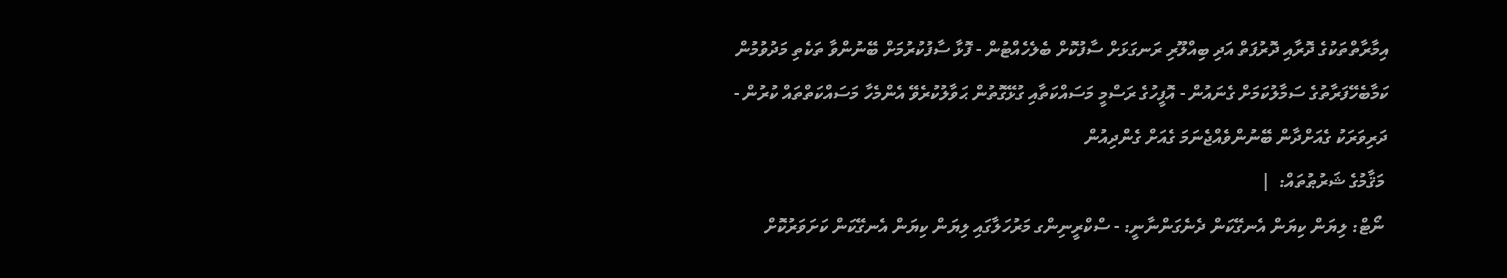އިމާރާތްތަކުގެ ދޮރާއި ދޮރުފަތް އަދި ބިއްލޫރި ރަނގަޅަށް ސާފުކޮށް ބެލެހެއްޓުން - ފޮޅާ ސާފުކުރުމަށް ބޭނުންވާ ތަކެތި މަދުވުމުން ކަމާބެހޭފަރާތުގެ ސަމާލުކަމަށް ގެނައުން - އޮފީހުގެ ރަސްމީ މަސައްކަތާއި ގުޅޭގޮތުން ޙަވާލުކުރެވޭ އެންމެހާ މަސައްކަތްތައް ކުރުން - ދަރިވަރަކު ގެއަށްދާން ބޭނުންވެއްޖެނަމަ ގެއަށް ގެންދިއުން
 މަޤާމުގެ ޝަރުޠުތައް:  |
 ނޯޓް: ލިޔަން ކިޔަން އެނގޭކަން ދެނެގަންނާނީ: - ސްކްރީނިންގ މަރުހަލާގައި ލިޔަން ކިޔަން އެނގޭކަން ކަށަވަރުކޮށް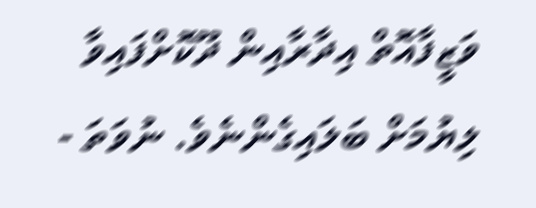ވަޒީފާއޮތް އިދާރާއިން ދޫކޮށްފައިވާ ލިޔުމަށް ބަލައިގެންނެވެ. ނުވަތަ -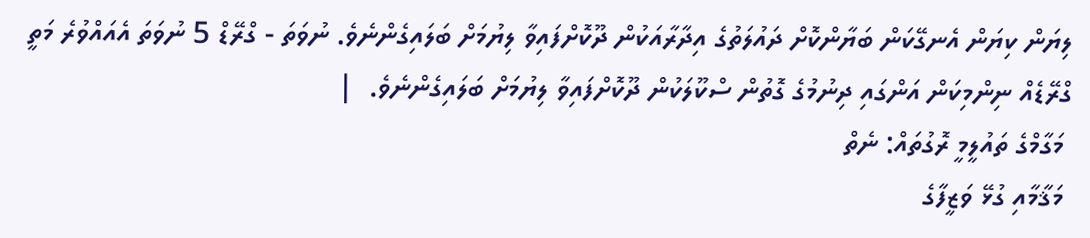ލިޔަން ކިޔަން އެނގޭކަން ބަޔާންކޮށް ދައުލަތުގެ އިދާރާއަކުން ދޫކޮށްފައިވާ ލިޔުމަށް ބަލައިގެންނެވެ. ނުވަތަ - ގްރޭޑް 5 ނުވަތަ އެއައްވުރެ މަތީ ގްރޭޑެއް ނިންމިކަން އަންގައި ދިނުމުގެ ގޮތުން ސްކޫލަކުން ދޫކޮށްފައިވާ ލިޔުމަށް ބަލައިގެންނެވެ.  |
 މަގާމްގެ ތައުލީމީ ރޮގުތައް: ނެތް
 މަޤާމާއި ގުޅޭ ވަޒީފާގެ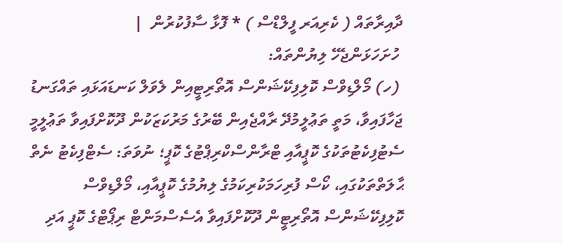ދާއިރާތައް ( ކެރިއަރ ފީލްޑްސް ) * ފޮޅާ ސާފުކުރުން  |
 ހުށަހަޅަންޖެހޭ ލިޔުންތައް:
 (ހ) މޯލްޑިވްސް ކޮލިފިކޭޝަންސް އޮތޯރިޓީއިން ލެވަލް ކަނޑައަޅައި ތައްގަނޑު ޖަހާފައިވާ، މަތީ ތަޢުލީމުދޭ ރާއްޖެއިން ބޭރުގެ މަރުކަޒަކުން ދޫކޮށްފައިވާ ތަޢުލީމީ ސެޓުފިކެޓުތަކުގެ ކޮޕީއާއި ޓްރާންސްކްރިޕްޓުގެ ކޮޕީ؛ ނުވަތަ: ސެޓްފިކެޓު ނެތް ޙާލަތްތަކުގައި، ކޯސް ފުރިހަމަކުރިކަމުގެ ލިޔުމުގެ ކޮޕީއާއި، މޯލްޑިވްސް ކޮލިފިކޭޝަންސް އޮތޯރިޓީން ދޫކޮށްފައިވާ އެސެސްމަންޓް ރިޕޯޓްގެ ކޮޕީ އަދި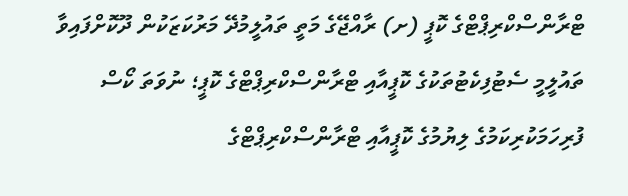ޓްރާންސްކްރިޕްޓްގެ ކޮޕީ (ށ) ރާއްޖޭގެ މަތީ ތައުލީމުދޭ މަރުކަޒަކުން ދޫކޮށްފައިވާ ތައުލީމީ ސެޓުފިކެޓުތަކުގެ ކޮޕީއާއި ޓްރާންސްކްރިޕްޓްގެ ކޮޕީ؛ ނުވަތަ ކޯސް ފުރިހަމަކުރިކަމުގެ ލިޔުމުގެ ކޮޕީއާއި ޓްރާންސްކްރިޕްޓްގެ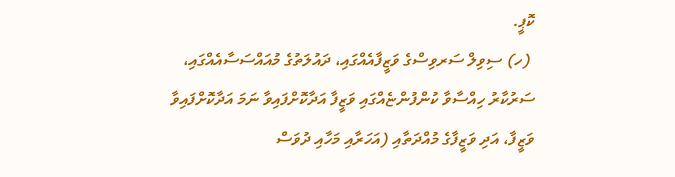ކޮޕީ.
 (ހ) ސިވިލް ސަރވިސްގެ ވަޒީފާއެއްގައި، ދައުލަތުގެ މުއައްސަސާއެއްގައި، ސަރުކާރު ހިއްސާވާ ކުންފުންޏެއްގައި ވަޒީފާ އަދާކޮށްފައިވާ ނަމަ އަދާކޮށްފައިވާ ވަޒީފާ، އަދި ވަޒީފާގެ މުއްދަތާއި (އަހަރާއި މަހާއި ދުވަސް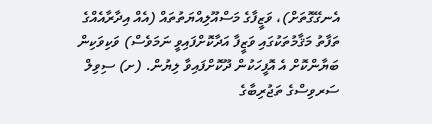އެނގޭގޮތަށް)، ވަޒީފާގެ މަސްއޫލިއްޔަތުތައް (އެއް އިދާރާއެއްގެ ތަފާތު މަޤާމުތަކުގައި ވަޒީފާ އަދާކޮށްފައިވީ ނަމަވެސް) ވަކިވަކިން ބަޔާންކޮށް އެ އޮފީހަކުން ދޫކޮށްފައިވާ ލިޔުން. (ށ) ސިވިލް ސަރވިސްގެ ތަޖުރިބާގެ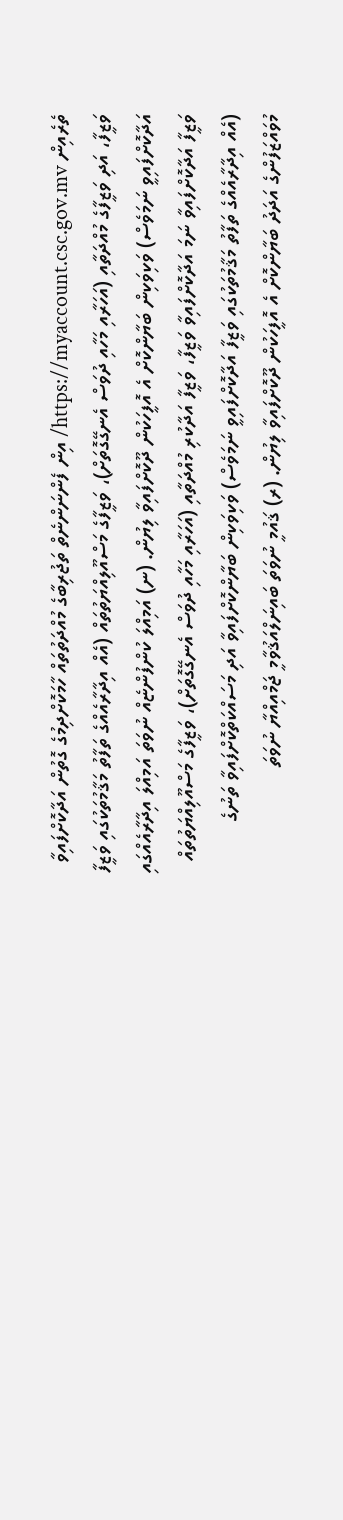ތެރެއިން https://myaccount.csc.gov.mv/ އިން ފެންނަންނެތް ތަޖުރިބާގެ މުއްދަތުތައް ހާމަކޮށްދިމުގެ ގޮތުން އަދާކޮށްފައިވާ ވަޒީފާ، އަދި ވަޒީފާގެ މުއްދަތާއި (އަހަރާއި މަހާއި ދުވަސް އެނގޭގޮތަށް)، ވަޒީފާގެ މަސްއޫލިއްޔަތުތައް (އެއް އިދާރާއެއްގެ ތަފާތު މަޤާމުތަކުގައި ވަޒީފާ އަދާކޮށްފައިވީ ނަމަވެސް) ވަކިވަކިން ބަޔާންކޮށް އެ އޮފީހަކުން ދޫކޮށްފައިވާ ލިޔުން. (ނ) އަމިއްލަ ކުންފުންޏެއް ނުވަތަ އަމިއްލަ އިދާރާއެއްގައި ވަޒީފާ އަދާކޮށްފައިވާ ނަމަ އަދާކޮށްފައިވާ ވަޒީފާ، ވަޒީފާ އަދާކުރި މުއްދަތާއި (އަހަރާއި މަހާއި ދުވަސް އެނގޭގޮތަށް)، ވަޒީފާގެ މަސްއޫލިއްޔަތުތައް (އެއް އިދާރާއެއްގެ ތަފާތު މަޤާމުތަކުގައި ވަޒީފާ އަދާކޮށްފައިވީ ނަމަވެސް) ވަކިވަކިން ބަޔާންކޮށްފައިވާ އަދި މަސައްކަތްކޮށްފައިވާ ތަނުގެ މުވައްޒަފުންގެ އަދަދު ބަޔާންކޮށް އެ އޮފީހަކުން ދޫކޮށްފައިވާ ލިޔުން. (ރ) ޤައުމީ ނުވަތަ ބައިނަލްއަޤުވާމީ ޖަމްއިއްޔާ ނުވަތަ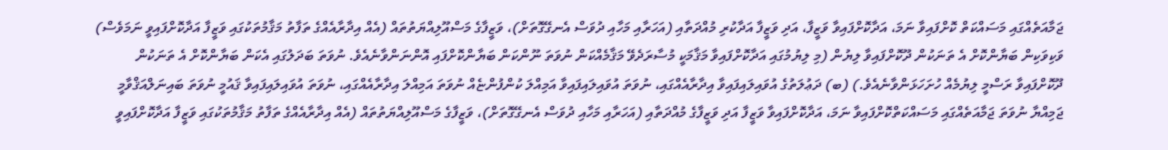ޖަމާއަތެއްގައި މަސައްކަތް ކޮށްފައިވާ ނަމަ، އަދާކޮށްފައިވާ ވަޒީފާ، އަދި ވަޒީފާ އަދާކުރި މުއްދަތާއި (އަހަރާއި މަހާއި ދުވަސް އެނގޭގޮތަށް)، ވަޒީފާގެ މަސްއޫލިއްޔަތުތައް (އެއް އިދާރާއެއްގެ ތަފާތު މަޤާމުތަކުގައި ވަޒީފާ އަދާކޮށްފައިވީ ނަމަވެސް) ވަކިވަކިން ބަޔާންކޮށް އެ ތަނަކުން ދޫކޮށްފައިވާ ލިޔުން (މި ލިޔުމުގައި އަދާކޮށްފައިވާ މަޤާމަކީ މުސާރަދެވޭ މަޤާމެއްކަން ނުވަތަ ނޫންކަން ބަޔާންކޮށްފައި އޮންނަންވާނެއެވެ. ނުވަތަ ބަދަލުގައި އެކަން ބަޔާންކޮށް އެ ތަނަކުން ދޫކޮށްފައިވާ ރަސްމީ ލިޔުމެއް ހުށަހަޅަންވާނެއެވެ.) (ބ) ދަޢުލަތުގެ އުވައިލައިފައިވާ އިދާރާއެއްގައި، ނުވަތަ އުވައިލައިފައިވާ އަމިއްލަ ކުންފުންޏެއް ނުވަތަ އަމިއްލަ އިދާރާއެއްގައި، ނުވަތަ އުވައިލައިފައިވާ ޤައުމީ ނުވަތަ ބައިނަލްއަޤްވާމީ ޖަމިއްޔާ ނުވަތަ ޖަމާއަތެއްގައި މަސައްކަތްކޮށްފައިވާ ނަމަ، އަދާކޮށްފައިވާ ވަޒީފާ އަދި ވަޒީފާގެ މުއްދަތާއި (އަހަރާއި މަހާއި ދުވަސް އެނގޭގޮތަށް)، ވަޒީފާގެ މަސްއޫލިއްޔަތުތައް (އެއް އިދާރާއެއްގެ ތަފާތު މަޤާމުތަކުގައި ވަޒީފާ އަދާކޮށްފައިވީ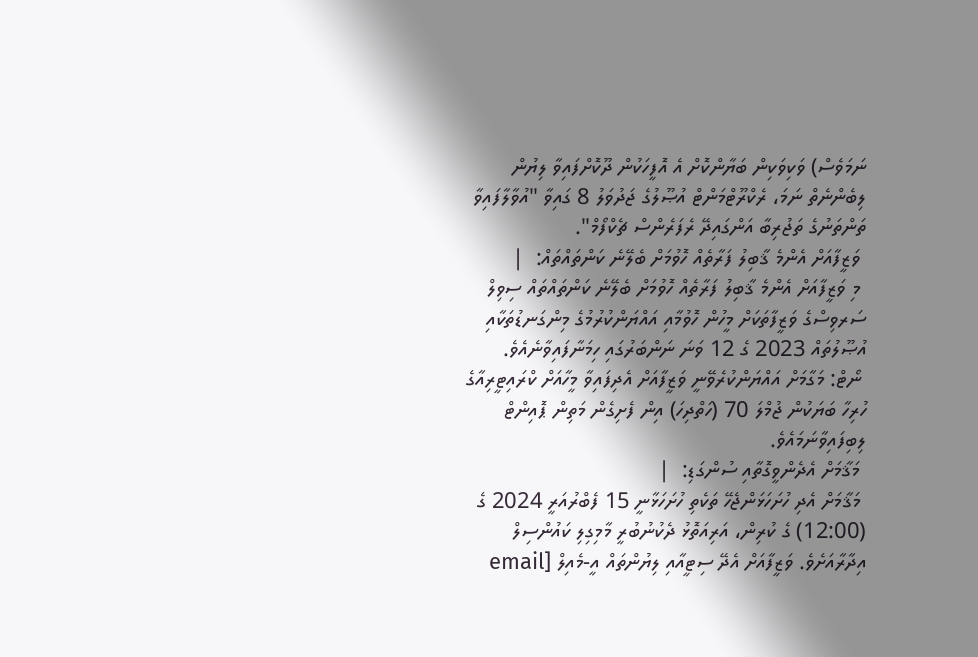ނަމަވެސް) ވަކިވަކިން ބަޔާންކޮށް އެ އޮފީހަކުން ދޫކޮށްފައިވާ ލިޔުން ލިބެންނެތް ނަމަ، ރެކްރޫޓްމަންޓް އުޞޫލުގެ ޖަދުވަލު 8 ގައިވާ "އުވާލާފައިވާ ތަންތަނުގެ ތަޖުރިބާ އަންގައިދޭ ރެފަރެންސް ޗެކްފޯމް".
 ވަޒީފާއަށް އެންމެ ޤާބިލު ފަރާތެއް ހޮވުމަށް ބެލޭނެ ކަންތައްތައް:  |
 މި ވަޒީފާއަށް އެންމެ ޤާބިލު ފަރާތެއް ހޮވުމަށް ބެލޭނެ ކަންތައްތައް ސިވިލް ސަރވިސްގެ ވަޒީފާތަކަށް މީހުން ހޮވުމާއި އައްޔަންކުރުމުގެ މިންގަނޑުތަކާއި އުޞޫލުތައް 2023 ގެ 12 ވަނަ ނަންބަރުގައި ހިމަނާފައިވާނެއެވެ.
 ނޯޓް: މަގާމަށް އައްޔަންކުރެވޭނީ ވަޒީފާއަށް އެދިފައިވާ މީހާއަށް ކްރައިޓީރިއާގެ ހުރިހާ ބަޔަކުން ޖުމްލަ 70 (ހަތްދިހަ) އިން ފެށިގެން މަތިން ޕޮއިންޓް ލިބިފައިވާނަމައެވެ.
 މަޤާމަށް އެދެންވީގޮތާއި ސުންގަޑި:  |
 މަޤާމަށް އެދި ހުށަހަޅަންޖެހޭ ތަކެތި ހުށަހަޅާނީ 15 ފެބްރުއަރީ 2024 ގެ (12:00) ގެ ކުރިން، އަރިއަތޮޅު ދެކުނުބުރީ މާމިގިލި ކައުންސިލް އިދާރާއަށެވެ. ވަޒީފާއަށް އެދޭ ސިޓީއާއި ލިޔުންތައް އީ-މެއިލް [email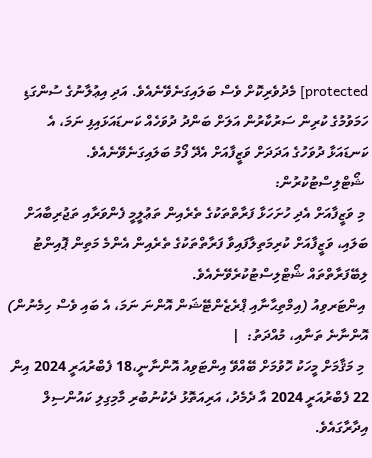protected] މެދުވެރިކޮށް ވެސް ބަލައިގަނެވޭނެއެވެ. އަދި އިޢުލާނުގެ ސުންގަޑި ހަމަވުމުގެ ކުރިން ސަރުކާރުން އަލަށް ބަންދު ދުވަހެއް ކަނޑައަޅައިފި ނަމަ، އެ ކަނޑައަޅާ ދުވަހުގެ އަދަދަށް ވަޒީފާއަށް އެދޭ ފޯމު ބަލައިގަނެވޭނެއެވެ.
 ޝޯޓްލިސްޓުކުރުން:
 މި ވަޒީފާއަށް އެދި ހުށަހަޅާ ފަރާތްތަކުގެ ތެރެއިން ތަޢުލީމީ ފެންވަރާއި ތަޖުރިބާއަށް ބަލައި، ވަޒީފާއަށް ކުރިމަތިލާފައިވާ ފަރާތްތަކުގެ ތެރެއިން އެންމެ މަތިން ޕޮއިންޓު ލިބޭފަރާތްތައް ޝޯޓްލިސްޓުކުރެވޭނެއެވެ.
 އިންޓަރވިއު (އިމްތިޙާނާއި ޕްރެޒެންޓޭޝަން އޮންނަ ނަމަ، އެ ބައި ވެސް ހިމެނުން) އޮންނާނެ ތަނާއި، މުއްދަތު:  |
 މި މަޤާމަށް މީހަކު ހޮވުމަށް ބޭއްވޭ އިންޓަވިއު އޮންނާނީ،18 ފެބްރުއަރީ 2024 އިން 22 ފެބްރުއަރީ 2024 އާ ދެމެދު، އަރިއަތޮޅު ދެކުނުބުރި މާމިގިލި ކައުންސިލް އިދާރާގައެވެ.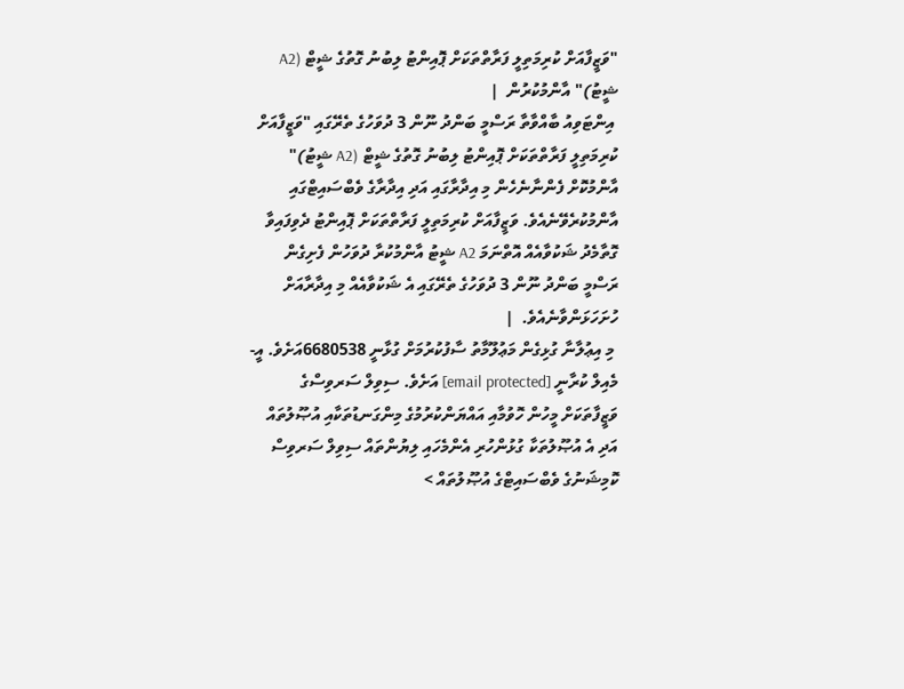"ވަޒީފާއަށް ކުރިމަތިލީ ފަރާތްތަކަށް ޕޮއިންޓު ލިބުނު ގޮތުގެ ޝީޓް (A2 ޝީޓު)" އާންމުކުރުން  |
 އިންޓަވިއު ބާއްވާތާ ރަސްމީ ބަންދު ނޫން 3 ދުވަހުގެ ތެރޭގައި "ވަޒީފާއަށް ކުރިމަތިލީ ފަރާތްތަކަށް ޕޮއިންޓު ލިބުނު ގޮތުގެ ޝީޓް (A2 ޝީޓު)" އާންމުކޮށް ފެންނާނެހެން މި އިދާރާގައި އަދި އިދާރާގެ ވެބްސައިޓްގައި އާންމުކުރެވޭނެއެވެ. ވަޒީފާއަށް ކުރިމަތިލީ ފަރާތްތަކަށް ޕޮއިންޓު ދެވިފައިވާ ގޮތާމެދު ޝަކުވާއެއް އޮތްނަމަ A2 ޝީޓު އާންމުކުރާ ދުވަހުން ފެށިގެން ރަސްމީ ބަންދު ނޫން 3 ދުވަހުގެ ތެރޭގައި އެ ޝަކުވާއެއް މި އިދާރާއަށް ހުށަހަޅަންވާނެއެވެ.  |
 މި އިޢުލާނާ ގުޅިގެން މަޢުލޫމާތު ސާފުކުރުމަށް ގުޅާނީ 6680538އަށެވެ. އީ-މެއިލް ކުރާނީ [email protected] އަށެވެ. ސިވިލް ސަރވިސްގެ ވަޒީފާތަކަށް މީހުން ހޮވުމާއި އައްޔަންކުރުމުގެ މިންގަނޑުތަކާއި އުޞޫލުތައް އަދި އެ އުޞޫލުތަކާ ގުޅުންހުރި އެންމެހައި ލިޔުންތައް ސިވިލް ސަރވިސް ކޮމިޝަނުގެ ވެބްސައިޓްގެ އުޞޫލުތައް >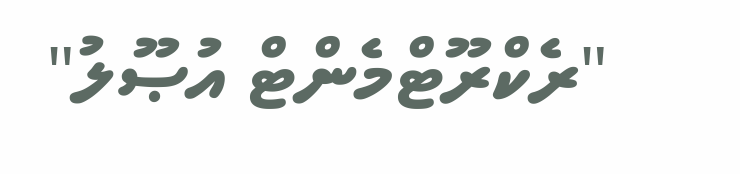"ރެކްރޫޓްމެންޓް އުޞޫލު"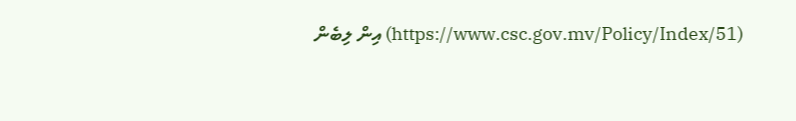(https://www.csc.gov.mv/Policy/Index/51) އިން ލިބެން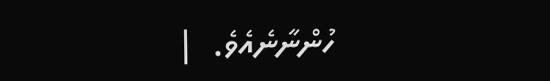ހުންނާނެއެވެ.  |